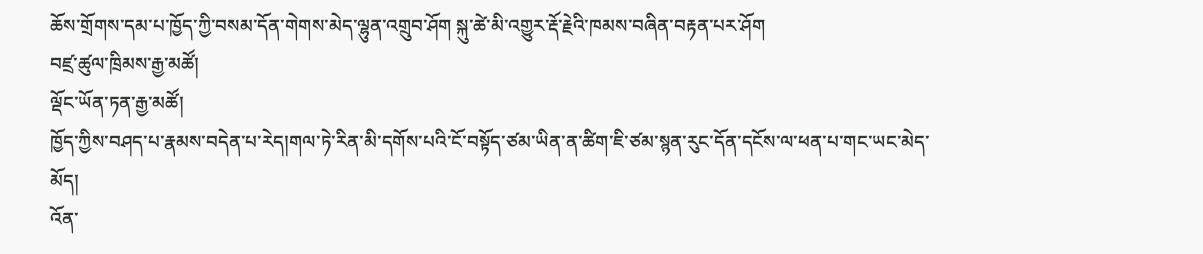ཆོས་གྲོགས་དམ་པ་ཁྱོད་ཀྱི་བསམ་དོན་གེགས་མེད་ལྷུན་འགྲུབ་ཤོག སྐུ་ཚེ་མི་འགྱུར་རྡོ་རྗེའི་ཁམས་བཞིན་བརྟན་པར་ཤོག
བཛྲ་ཚུལ་ཁྲིམས་རྒྱ་མཚོ།
ལྡོང་ཡོན་ཏན་རྒྱ་མཚོ།
ཁྱོད་ཀྱིས་བཤད་པ་རྣམས་བདེན་པ་རེད།གལ་ཏེ་རིན་མི་དགོས་པའི་ངོ་བསྟོད་ཙམ་ཡིན་ན་ཚིག་ཇི་ཙམ་སྙན་རུང་དོན་དངོས་ལ་ཕན་པ་གང་ཡང་མེད་མོད།
འོན་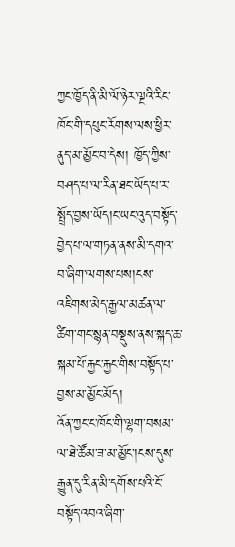ཀྱང་ཁྱོད་ནི་མི་ལོ་ཉེར་ལྔའི་རིང་ཁོང་གི་དཔུང་རོགས་ལས་ཕྱིར་ནུད་མ་མྱོང་བ་དེས། ཁྱོད་ཀྱིས་བཤད་པ་ལ་རིན་ཐང་ཡོད་པ་ར་སྤྲོད་བྱས་ཡོད།ང་ཡང་འུད་བསྟོད་བྱེད་པ་ལ་གཏན་ནས་མི་དགའ་བ་ཞིག་ལགས་པས།ངས་འཇིགས་མེད་རྒྱལ་མཚན་ལ་ཚིག་གང་སྙན་བསྡུས་ནས་སྐད་ཆ་སྐམ་པོ་རྐྱང་རྐྱང་གིས་བསྟོད་པ་བྱས་མ་མྱོང་མོད།
འོན་ཀྱང་ང་ཁོང་གི་ལྷག་བསམ་ལ་ཐེ་ཚོམ་ཟ་མ་མྱོང་།ངས་དུས་རྒྱུན་དུ་རིན་མི་དགོས་པའི་ངོ་བསྟོད་འབའ་ཞིག་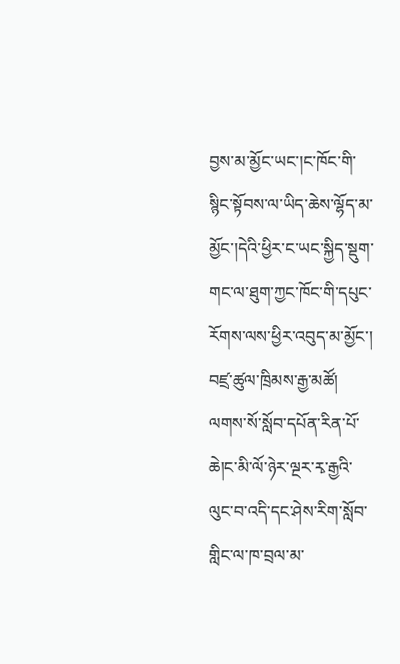བྱས་མ་མྱོང་ཡང་།ང་ཁོང་གི་སྙིང་སྟོབས་ལ་ཡིད་ཆེས་ལྷོད་མ་མྱོང་།དེའི་ཕྱིར་ང་ཡང་སྐྱིད་སྡུག་གང་ལ་ཐུག་ཀྱང་ཁོང་གི་དཔུང་རོགས་ལས་ཕྱིར་འབུད་མ་མྱོང་།
བཛྲ་ཚུལ་ཁྲིམས་རྒྱ་མཚོ།
ལགས་སོ་སློབ་དཔོན་རིན་པོ་ཆེ།ང་མི་ལོ་ཉེར་ལྔར་རྭ་རྒྱའི་ལུང་བ་འདི་དང་ཤེས་རིག་སློབ་གླིང་ལ་ཁ་བྲལ་མ་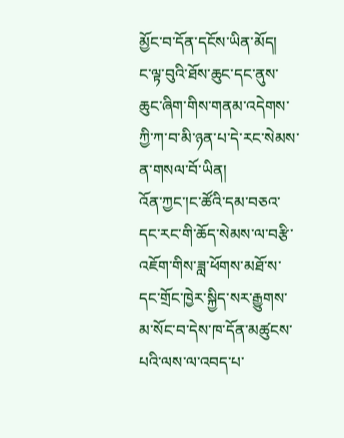མྱོང་བ་དོན་དངོས་ཡིན་མོད།
ང་ལྟ་བུའི་ཐོས་ཆུང་དང་ནུས་ཆུང་ཞིག་གིས་གནམ་འདེགས་ཀྱི་ཀ་བ་མི་ཉན་པ་དེ་རང་སེམས་ན་གསལ་བོ་ཡིན།
འོན་ཀྱང་།ང་ཚོའི་དམ་བཅའ་དང་རང་གི་ཆོད་སེམས་ལ་བརྩི་འཇོག་གིས་ཟླ་ཕོགས་མཐོ་ས་དང་གྲོང་ཁྱེར་སྐྱིད་སར་རྒྱུགས་མ་སོང་བ་དེས་ཁ་དོན་མཚུངས་པའི་ལས་ལ་འབད་པ་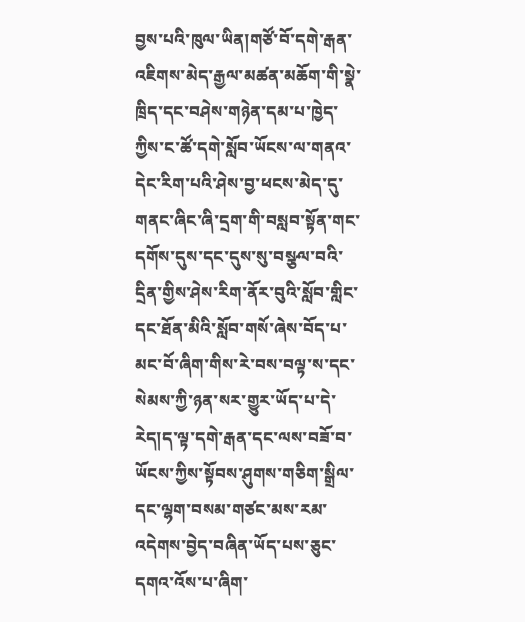བྱས་པའི་ཁུལ་ཡིན།གཙོ་བོ་དགེ་རྒན་འཇིགས་མེད་རྒྱལ་མཚན་མཆོག་གི་སྣེ་ཁྲིད་དང་བཤེས་གཉེན་དམ་པ་ཁྱེད་ཀྱིས་ང་ཚོ་དགེ་སློབ་ཡོངས་ལ་གནའ་དེང་རིག་པའི་ཤེས་བྱ་ཕངས་མེད་དུ་གནང་ཞིང་ཞི་དྲག་གི་བསླབ་སྟོན་གང་དགོས་དུས་དང་དུས་སུ་བསྩལ་བའི་དྲིན་གྱིས་ཤེས་རིག་ནོར་བུའི་སློབ་གླིང་དང་ཐོན་མིའི་སློབ་གསོ་ཞེས་བོད་པ་མང་བོ་ཞིག་གིས་རེ་བས་བལྟ་ས་དང་སེམས་ཀྱི་ཉན་སར་གྱུར་ཡོད་པ་དེ་རེད།ད་ལྟ་དགེ་རྒན་དང་ལས་བཟོ་བ་ཡོངས་ཀྱིས་སྟོབས་ཤུགས་གཅིག་སྒྲིལ་དང་ལྷག་བསམ་གཙང་མས་རམ་འདེགས་བྱེད་བཞིན་ཡོད་པས་ཅུང་དགའ་འོས་པ་ཞིག་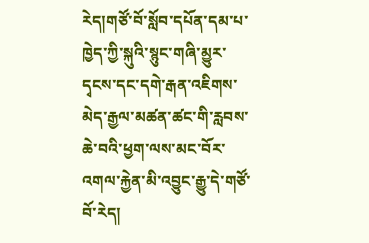རེད།གཙོ་བོ་སློབ་དཔོན་དམ་པ་ཁྱེད་ཀྱི་སྐུའི་སྙུང་གཞི་མྱུར་དྭངས་དང་དགེ་རྒན་འཇིགས་མེད་རྒྱལ་མཚན་ཚང་གི་རླབས་ཆེ་བའི་ཕྱག་ལས་མང་བོར་འགལ་རྐྱེན་མི་འབྱུང་རྒྱུ་དེ་གཙོ་བོ་རེད།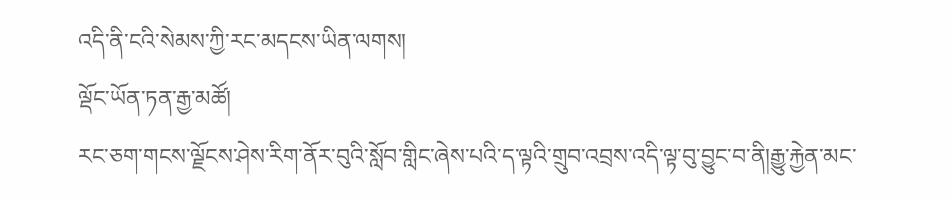འདི་ནི་ངའི་སེམས་ཀྱི་རང་མདངས་ཡིན་ལགས།
ལྡོང་ཡོན་ཏན་རྒྱ་མཚོ།
རང་ཅག་གངས་ལྗོངས་ཤེས་རིག་ནོར་བུའི་སློབ་གླིང་ཞེས་པའི་ད་ལྟའི་གྲུབ་འབྲས་འདི་ལྟ་བུ་བྱུང་བ་ནི།རྒྱུ་རྐྱེན་མང་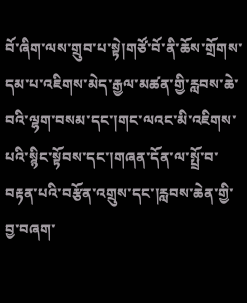བོ་ཞིག་ལས་གྲུབ་པ་སྟེ།གཙོ་བོ་ནི་ཆོས་གྲོགས་དམ་པ་འཇིགས་མེད་རྒྱལ་མཚན་གྱི་རླབས་ཆེ་བའི་ལྷག་བསམ་དང་།གང་ལའང་མི་འཇིགས་པའི་སྙིང་སྟོབས་དང་།གཞན་དོན་ལ་སྤྲོ་བ་བརྟན་པའི་བརྩོན་འགྲུས་དང་།རླབས་ཆེན་གྱི་བྱ་བཞག་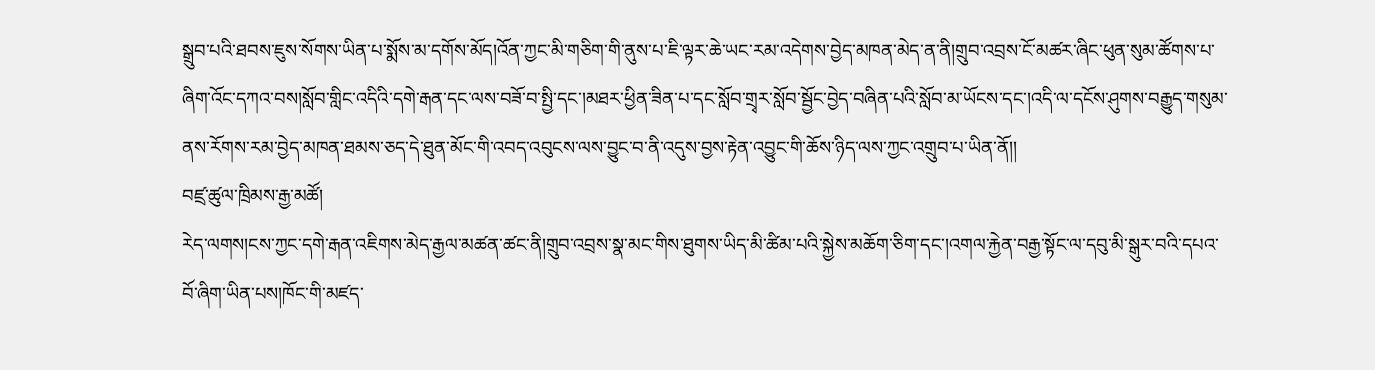སྒྲུབ་པའི་ཐབས་ཇུས་སོགས་ཡིན་པ་སྨོས་མ་དགོས་མོད།འོན་ཀྱང་མི་གཅིག་གི་ནུས་པ་ཇི་ལྟར་ཆེ་ཡང་རམ་འདེགས་བྱེད་མཁན་མེད་ན་ནི།གྲུབ་འབྲས་ངོ་མཚར་ཞིང་ཕུན་སུམ་ཚོགས་པ་ཞིག་འོང་དཀའ་བས།སློབ་གླིང་འདིའི་དགེ་རྒན་དང་ལས་བཟོ་བ་སྤྱི་དང་།མཐར་ཕྱིན་ཟིན་པ་དང་སློབ་གྲྭར་སློབ་སྦྱོང་བྱེད་བཞིན་པའི་སློབ་མ་ཡོངས་དང་།འདི་ལ་དངོས་ཤུགས་བརྒྱུད་གསུམ་ནས་རོགས་རམ་བྱེད་མཁན་ཐམས་ཅད་དེ་ཐུན་མོང་གི་འབད་འབུངས་ལས་བྱུང་བ་ནི་འདུས་བྱས་རྟེན་འབྱུང་གི་ཆོས་ཉིད་ལས་ཀྱང་འགྲུབ་པ་ཡིན་ནོ།།
བཛྲ་ཚུལ་ཁྲིམས་རྒྱ་མཚོ།
རེད་ལགས།ངས་ཀྱང་དགེ་རྒན་འཇིགས་མེད་རྒྱལ་མཚན་ཚང་ནི།གྲུབ་འབྲས་སྣ་མང་གིས་ཐུགས་ཡིད་མི་ཚིམ་པའི་སྐྱེས་མཆོག་ཅིག་དང་།འགལ་རྐྱེན་བརྒྱ་སྟོང་ལ་དབུ་མི་སྒུར་བའི་དཔའ་བོ་ཞིག་ཡིན་པས།ཁོང་གི་མཛད་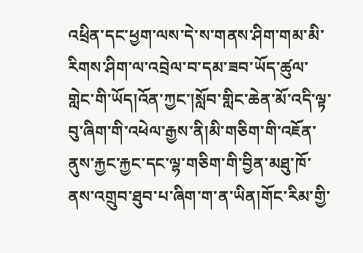འཕྲིན་དང་ཕྱག་ལས་དེ་ས་གནས་ཤིག་གམ་མི་རིགས་ཤིག་ལ་འབྲེལ་བ་དམ་ཟབ་ཡོད་ཚུལ་གླེང་གི་ཡོད།འོན་ཀྱང་།སློབ་གླིང་ཆེན་མོ་འདི་ལྟ་བུ་ཞིག་གི་འཕེལ་རྒྱས་ནི།མི་གཅིག་གི་འཇོན་ནུས་རྐྱང་རྐྱང་དང་ལྷ་གཅིག་གི་བྱིན་མཐུ་ཁོ་ནས་འགྲུབ་ཐུབ་པ་ཞིག་ག་ན་ཡིན།གོང་རིམ་གྱི་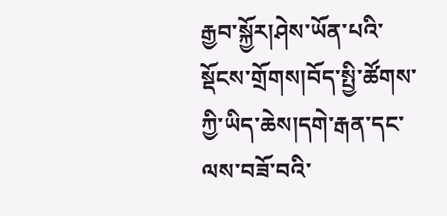རྒྱབ་སྐྱོར།ཤེས་ཡོན་པའི་སྡོངས་གྲོགས།བོད་སྤྱི་ཚོགས་ཀྱི་ཡིད་ཆེས།དགེ་རྒན་དང་ལས་བཟོ་བའི་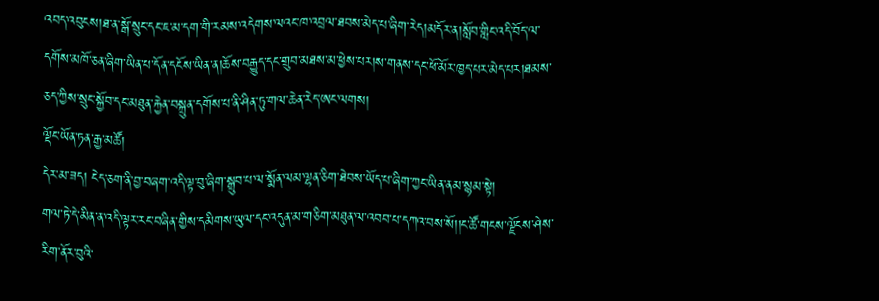འབད་འབུངས།ཐ་ན་སྒོ་སྲུང་དང་ཇ་མ་དག་གི་རམས་འདེགས་ལའང་ཁ་འབྲལ་ཐབས་མེད་པ་ཞིག་རེད།མདོར་ན།སློབ་གླིང་འདི་བོད་ལ་དགོས་མཁོ་ཅན་ཞིག་ཡིན་པ་དོན་དངོས་ཡིན་ན།ཆོས་བརྒྱུད་དང་གྲུབ་མཐས་མ་ཕྱེས་པར།ས་གནས་དང་ཕོ་མོར་ཁྱད་པར་མེད་པར།ཐམས་ཅད་ཀྱིས་སྲུང་སྐྱོབ་དང་མཐུན་རྐྱེན་བསྐྲུན་དགོས་པ་ནི་ཤིན་ཏུ་གལ་ཆེན་རེད་ཨང་ལགས།
ལྡོང་ཡོན་ཏན་རྒྱ་མཚོ།
དེར་མ་ཟད། ངེད་ཅག་ནི་བྱ་བཞག་འདི་ལྟ་བུ་ཞིག་སྒྲུབ་པ་ལ་སྨོན་ལམ་ལྷན་ཅིག་ཐེབས་ཡོད་པ་ཞིག་ཀྱང་ཡིན་ནམ་སྙམ་སྟེ།
གལ་ཏེ་དེ་མིན་ན་འདི་ལྟར་རང་བཞིན་གྱིས་དམིགས་ཡུལ་དང་འདུན་མ་གཅིག་མཐུན་ལ་འབབ་པ་དཀའ་བས་སོ།།ང་ཚོ་གངས་ལྗོངས་ཤེས་རིག་ནོར་བུའི་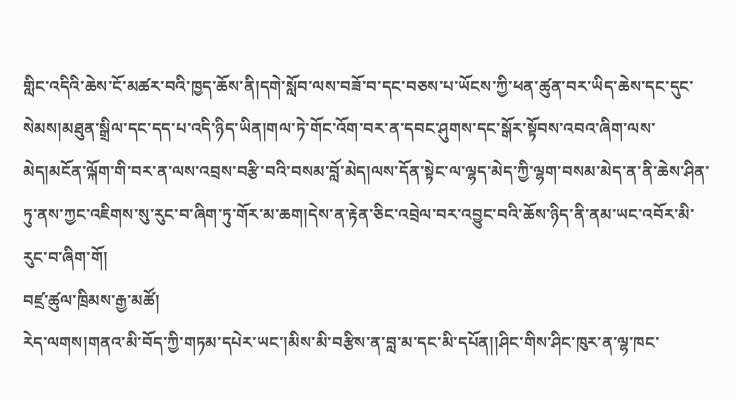གླིང་འདིའི་ཆེས་ངོ་མཚར་བའི་ཁྱད་ཆོས་ནི།དགེ་སློབ་ལས་བཟོ་བ་དང་བཅས་པ་ཡོངས་ཀྱི་ཕན་ཚུན་བར་ཡིད་ཆེས་དང་དུང་སེམས།མཐུན་སྒྲིལ་དང་དད་པ་འདི་ཉིད་ཡིན།གལ་ཏེ་གོང་འོག་བར་ན་དབང་ཤུགས་དང་སྒོར་སྟོབས་འབའ་ཞིག་ལས་མེད།མངོན་ལྐོག་གི་བར་ན་ལས་འབྲས་བརྩི་བའི་བསམ་བློ་མེད།ལས་དོན་སྟེང་ལ་ལྷད་མེད་ཀྱི་ལྷག་བསམ་མེད་ན་ནི་ཆེས་ཤིན་ཏུ་ནས་ཀྱང་འཇིགས་སུ་རུང་བ་ཞིག་ཏུ་གོར་མ་ཆག།དེས་ན་རྟེན་ཅིང་འབྲེལ་བར་འབྱུང་བའི་ཆོས་ཉིད་ནི་ནམ་ཡང་འབོར་མི་རུང་བ་ཞིག་གོ།
བཛྲ་ཚུལ་ཁྲིམས་རྒྱ་མཚོ།
རེད་ལགས།གནའ་མི་བོད་ཀྱི་གཏམ་དཔེར་ཡང་།མིས་མི་བརྩིས་ན་བླ་མ་དང་མི་དཔོན།།ཤིང་གིས་ཤིང་ཁུར་ན་ལྷ་ཁང་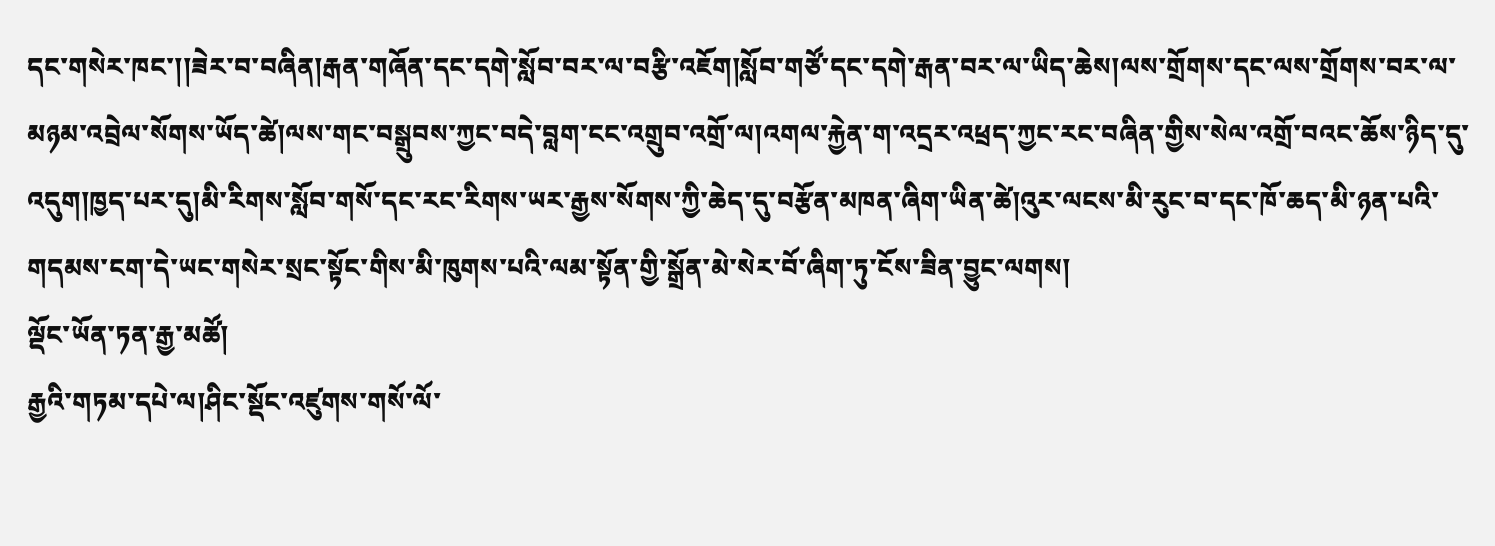དང་གསེར་ཁང་།།ཟེར་བ་བཞིན།རྒན་གཞོན་དང་དགེ་སློབ་བར་ལ་བརྩི་འཇོག།སློབ་གཙོ་དང་དགེ་རྒན་བར་ལ་ཡིད་ཆེས།ལས་གྲོགས་དང་ལས་གྲོགས་བར་ལ་མཉམ་འབྲེལ་སོགས་ཡོད་ཚེ།ལས་གང་བསྒྲུབས་ཀྱང་བདེ་བླག་ངང་འགྲུབ་འགྲོ་ལ།འགལ་རྐྱེན་ག་འདྲར་འཕྲད་ཀྱང་རང་བཞིན་གྱིས་སེལ་འགྲོ་བའང་ཆོས་ཉིད་དུ་འདུག།ཁྱད་པར་དུ།མི་རིགས་སློབ་གསོ་དང་རང་རིགས་ཡར་རྒྱས་སོགས་ཀྱི་ཆེད་དུ་བརྩོན་མཁན་ཞིག་ཡིན་ཚེ།འུར་ལངས་མི་རུང་བ་དང་ཁོ་ཆད་མི་ཉན་པའི་གདམས་ངག་དེ་ཡང་གསེར་སྲང་སྟོང་གིས་མི་ཁུགས་པའི་ལམ་སྟོན་གྱི་སྒྲོན་མེ་སེར་བོ་ཞིག་ཏུ་ངོས་ཟིན་བྱུང་ལགས།
ལྡོང་ཡོན་ཏན་རྒྱ་མཚོ།
རྒྱའི་གཏམ་དཔེ་ལ།ཤིང་སྡོང་འཛུགས་གསོ་ལོ་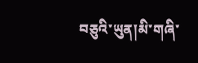བཅུའི་ཡུན།མི་གཞི་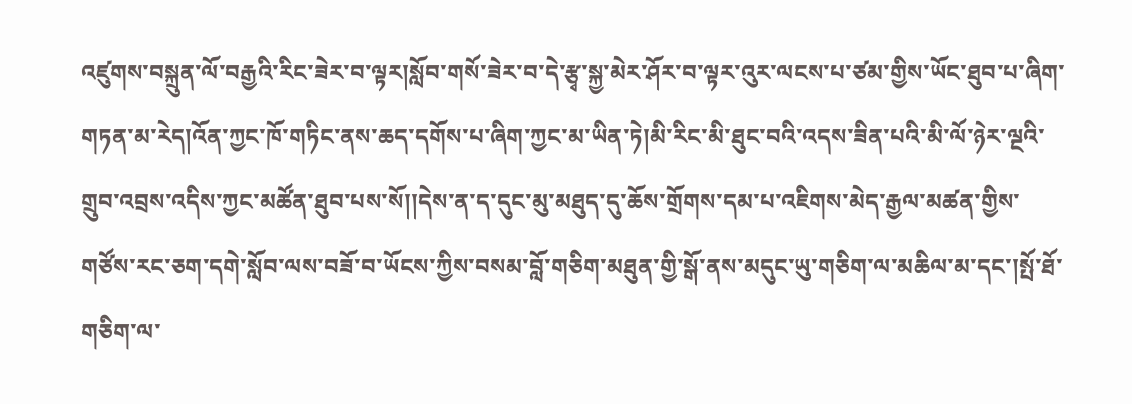འཛུགས་བསྐྲུན་ལོ་བརྒྱའི་རིང་ཟེར་བ་ལྟར།སློབ་གསོ་ཟེར་བ་དེ་རྩྭ་སྐྱ་མེར་ཤོར་བ་ལྟར་འུར་ལངས་པ་ཙམ་གྱིས་ཡོང་ཐུབ་པ་ཞིག་གཏན་མ་རེད།འོན་ཀྱང་ཁོ་གཏིང་ནས་ཆད་དགོས་པ་ཞིག་ཀྱང་མ་ཡིན་ཏེ།མི་རིང་མི་ཐུང་བའི་འདས་ཟིན་པའི་མི་ལོ་ཉེར་ལྔའི་གྲུབ་འབྲས་འདིས་ཀྱང་མཚོན་ཐུབ་པས་སོ།།དེས་ན་ད་དུང་མུ་མཐུད་དུ་ཆོས་གྲོགས་དམ་པ་འཇིགས་མེད་རྒྱལ་མཚན་གྱིས་གཙོས་རང་ཅག་དགེ་སློབ་ལས་བཟོ་བ་ཡོངས་ཀྱིས་བསམ་བློ་གཅིག་མཐུན་གྱི་སྒོ་ནས་མདུང་ཡུ་གཅིག་ལ་མཆིལ་མ་དང་།སྤོ་ཐོ་གཅིག་ལ་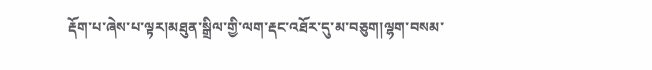རྡོག་པ་ཞེས་པ་ལྟར།མཐུན་སྒྲིལ་གྱི་ལག་རྡང་འཐོར་དུ་མ་བཅུག།ལྷག་བསམ་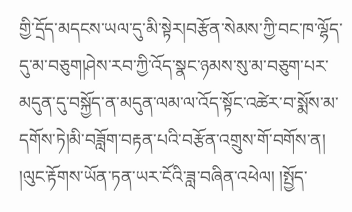གྱི་དྲོད་མདངས་ཡལ་དུ་མི་སྟེར།བརྩོན་སེམས་ཀྱི་བང་ཁ་ལྷོད་དུ་མ་བཅུག།ཤེས་རབ་ཀྱི་འོད་སྣང་ཉམས་སུ་མ་བཅུག་པར་མདུན་དུ་བསྐྱོད་ན་མདུན་ལམ་ལ་འོད་སྟོང་འཚེར་བ་སྨོས་མ་དགོས་ཏེ།མི་བཟློག་བརྟན་པའི་བརྩོན་འགྲུས་གོ་བགོས་ན།
།ལུང་རྟོགས་ཡོན་ཏན་ཡར་ངོའི་ཟླ་བཞིན་འཕེལ། །སྤྱོད་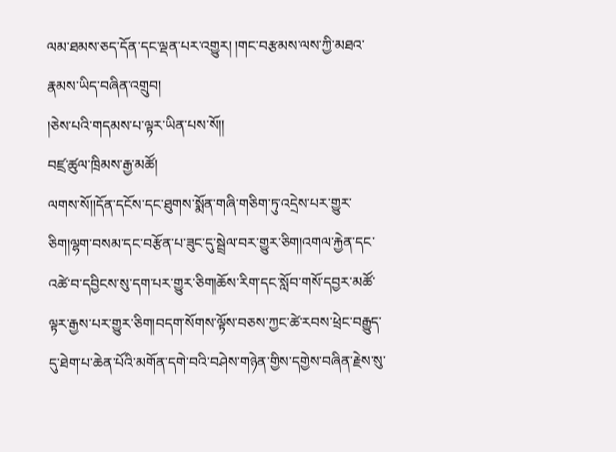ལམ་ཐམས་ཅད་དོན་དང་ལྡན་པར་འགྱུར། །གང་བརྩམས་ལས་ཀྱི་མཐའ་རྣམས་ཡིད་བཞིན་འགྲུབ།
།ཅེས་པའི་གདམས་པ་ལྟར་ཡིན་པས་སོ།།
བཛྲ་ཚུལ་ཁྲིམས་རྒྱ་མཚོ།
ལགས་སོ།།དོན་དངོས་དང་ཐུགས་སྨོན་གཞི་གཅིག་ཏུ་འདྲེས་པར་གྱུར་ཅིག།ལྷག་བསམ་དང་བརྩོན་པ་ཟུང་དུ་སྦྲེལ་བར་གྱུར་ཅིག།འགལ་རྐྱེན་དང་འཚེ་བ་དབྱིངས་སུ་དག་པར་གྱུར་ཅིག།ཆོས་རིག་དང་སློབ་གསོ་དབྱར་མཚོ་ལྟར་རྒྱས་པར་གྱུར་ཅིག།བདག་སོགས་ལྟོས་བཅས་ཀྱང་ཚེ་རབས་ཕྲེང་བརྒྱུད་དུ་ཐེག་པ་ཆེན་པོའི་མགོན་དགེ་བའི་བཤེས་གཉེན་གྱིས་དགྱེས་བཞིན་རྗེས་སུ་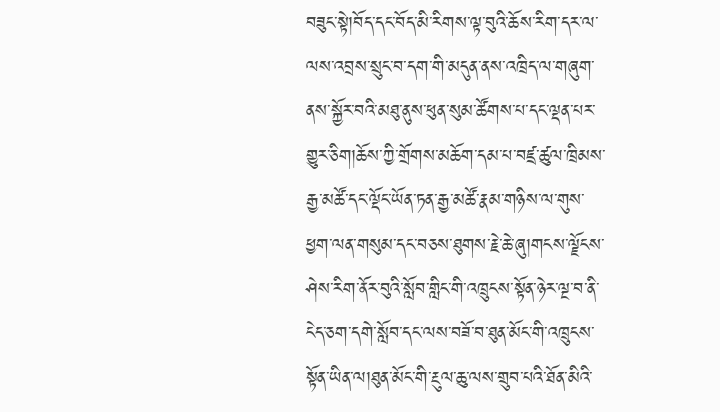བཟུང་སྟེ།བོད་དང་བོད་མི་རིགས་ལྟ་བུའི་ཆོས་རིག་དར་ལ་ལས་འབྲས་སྲུང་བ་དག་གི་མདུན་ནས་འཁྲིད་ལ་གཞུག་ནས་སྐྱོར་བའི་མཐུ་ནུས་ཕུན་སུམ་ཚོགས་པ་དང་ལྡན་པར་གྱུར་ཅིག།ཆོས་ཀྱི་གྲོགས་མཆོག་དམ་པ་བཛྲ་ཚུལ་ཁྲིམས་རྒྱ་མཚོ་དང་ལྡོང་ཡོན་ཏན་རྒྱ་མཚོ་རྣམ་གཉིས་ལ་གུས་ཕྱག་ལན་གསུམ་དང་བཅས་ཐུགས་རྗེ་ཆེ་ཞུ།གངས་ལྗོངས་ཤེས་རིག་ནོར་བུའི་སློབ་གླིང་གི་འཁྲུངས་སྟོན་ཉེར་ལྔ་བ་ནི་ངེད་ཅག་དགེ་སློབ་དང་ལས་བཟོ་བ་ཐུན་མོང་གི་འཁྲུངས་སྟོན་ཡིན་ལ།ཐུན་མོང་གི་རྔུལ་ཆུ་ལས་གྲུབ་པའི་ཐོན་མིའི་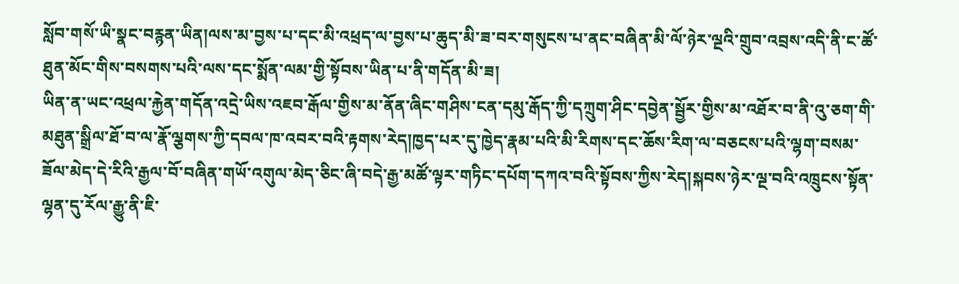སློབ་གསོ་ཡི་སྣང་བརྙན་ཡིན།ལས་མ་བྱས་པ་དང་མི་འཕྲད་ལ་བྱས་པ་ཆུད་མི་ཟ་བར་གསུངས་པ་ནང་བཞིན་མི་ལོ་ཉེར་ལྔའི་གྲུབ་འབྲས་འདི་ནི་ང་ཚོ་ཐུན་མོང་གིས་བསགས་པའི་ལས་དང་སྨོན་ལམ་གྱི་སྟོབས་ཡིན་པ་ནི་གདོན་མི་ཟ།
ཡིན་ན་ཡང་འཕྲལ་རྐྱེན་གདོན་འདྲེ་ཡིས་འཇབ་རྒོལ་གྱིས་མ་ནོན་ཞིང་གཤིས་ངན་དམུ་རྒོད་ཀྱི་དཀྲུག་ཤིང་དབྱེན་སྦྱོར་གྱིས་མ་འཐོར་བ་ནི་འུ་ཅག་གི་མཐུན་སྒྲིལ་ཐོ་བ་ལ་རྣོ་ལྕགས་ཀྱི་དབལ་ཁ་འབར་བའི་རྟགས་རེད།ཁྱད་པར་དུ་ཁྱེད་རྣམ་པའི་མི་རིགས་དང་ཆོས་རིག་ལ་བཅངས་པའི་ལྷག་བསམ་ཟོལ་མེད་དེ་རིའི་རྒྱལ་བོ་བཞིན་གཡོ་འགུལ་མེད་ཅིང་ཞི་བདེ་རྒྱ་མཚོ་ལྟར་གཏིང་དཔོག་དཀའ་བའི་སྟོབས་ཀྱིས་རེད།སྐབས་ཉེར་ལྔ་བའི་འཁྲུངས་སྟོན་ལྷན་དུ་རོལ་རྒྱུ་ནི་ཇི་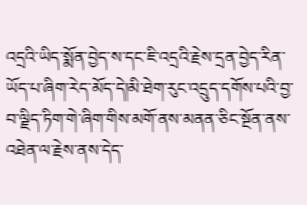འདྲའི་ཡིད་སྨོན་བྱེད་ས་དང་ཇི་འདྲའི་རྗེས་དྲན་བྱེད་རིན་ཡོད་པ་ཞིག་རེད་མོད་དེ།མི་ཐེག་རུང་འདྲུད་དགོས་པའི་བྱ་བ་ལྗིད་ཏིག་གེ་ཞིག་གིས་མགོ་ནས་མནན་ཅིང་སྔོན་ནས་འཐེན་ལ་རྗེས་ནས་དེད་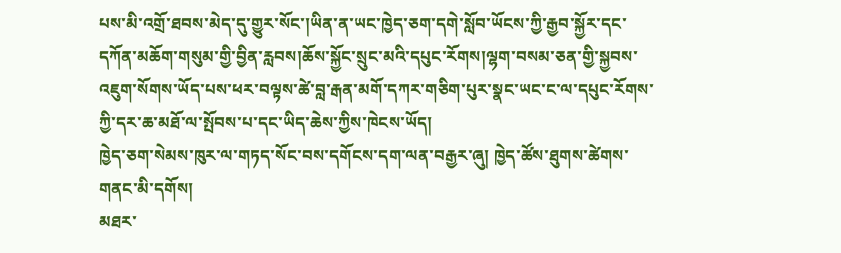པས་མི་འགྲོ་ཐབས་མེད་དུ་གྱུར་སོང་།ཡིན་ན་ཡང་ཁྱེད་ཅག་དགེ་སློབ་ཡོངས་ཀྱི་རྒྱབ་སྐྱོར་དང་དཀོན་མཆོག་གསུམ་གྱི་བྱིན་རླབས།ཆོས་སྐྱོང་སྲུང་མའི་དཔུང་རོགས།ལྷག་བསམ་ཅན་གྱི་སྐྱབས་འཇུག་སོགས་ཡོད་པས་ཕར་བལྟས་ཚེ་བླ་རྒན་མགོ་དཀར་གཅིག་པུར་སྣང་ཡང་ང་ལ་དཔུང་རོགས་ཀྱི་དར་ཆ་མཐོ་ལ་སྤོབས་པ་དང་ཡིད་ཆེས་ཀྱིས་ཁེངས་ཡོད།
ཁྱེད་ཅག་སེམས་ཁུར་ལ་གཏད་སོང་བས་དགོངས་དག་ལན་བརྒྱར་ཞུ། ཁྱེད་ཚོས་ཐུགས་ཚེགས་གནང་མི་དགོས།
མཐར་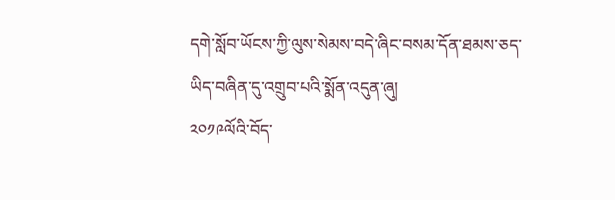དགེ་སློབ་ཡོངས་ཀྱི་ལུས་སེམས་བདེ་ཞིང་བསམ་དོན་ཐམས་ཅད་ཡིད་བཞིན་དུ་འགྲུབ་པའི་སྨོན་འདུན་ཞུ།
༢༠༡༩ལོའི་བོད་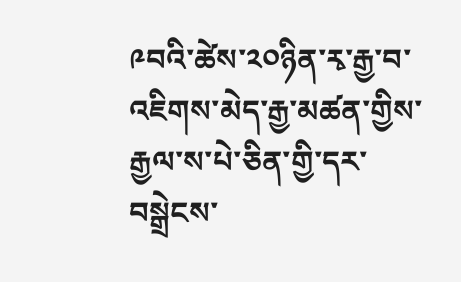༩བའི་ཚེས་༢༠ཉིན་རྭ་རྒྱ་བ་འཇིགས་མེད་རྒྱ་མཚན་གྱིས་རྒྱལ་ས་པེ་ཅིན་གྱི་དར་བསྒྲེངས་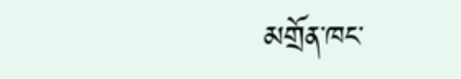མགྲོན་ཁང་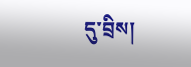དུ་བྲིས།